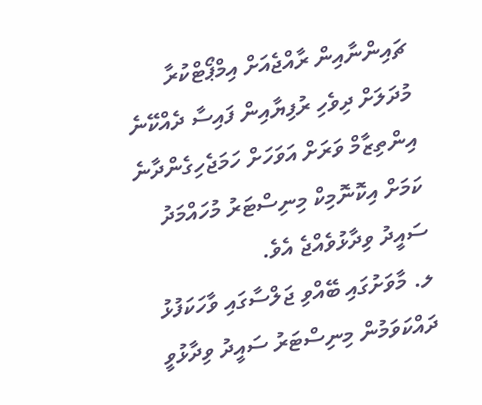ޗައިންނާއިން ރާއްޖެއަށް އިމްޕޯޓްކުރާ މުދަލަށް ދިވެހި ރުފިޔާއިން ފައިސާ ދެއްކޭނެ އިންތިޒާމް ވަރަށް އަވަހަށް ހަމަޖެހިގެންދާނެ ކަމަށް އިކޮނޮމިކް މިނިސްޓަރު މުހައްމަދު ސައީދު ވިދާޅުވެއްޖެ އެވެ.
ލ. މާވަށުގައި ބޭއްވި ޖަލްސާގައި ވާހަކަފުޅު ދައްކަވަމުން މިނިސްޓަރު ސައީދު ވިދާޅުވީ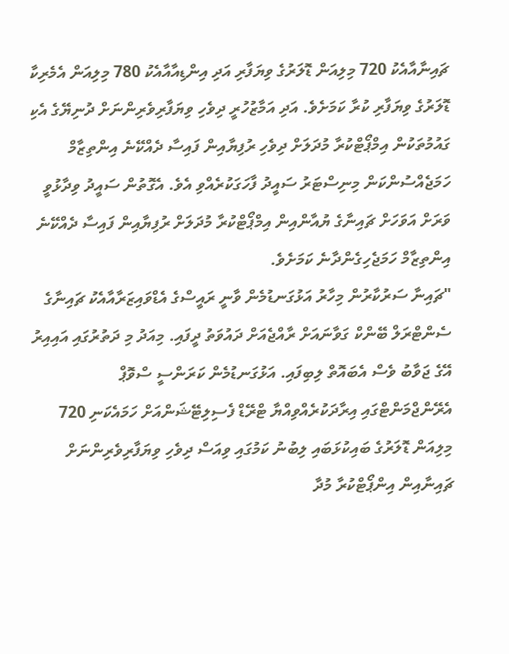ޗައިނާއާއެކު 720 މިލިއަން ޑޮލަރުގެ ވިޔަފާރި އަދި އިންޑިއާއާއެކު 780 މިލިއަން އެމެރިކާ ޑޮލަރުގެ ވިޔަފާރި ކުރާ ކަމަށެވެ. އަދި އަމާޒުހުރީ ދިވެހި ވިޔަފާރިވެރިންނަށް ދުނިޔޭގެ އެކި ގައުމުތަކުން އިމްޕޯޓްކުރާ މުދަލަށް ދިވެހި ރުފިޔާއިން ފައިސާ ދެއްކޭނެ އިންތިޒާމް ހަމަޖެއްސުންކަން މިނިސްޓަރު ސައީދު ފާހަގަކުރެއްވި އެވެ. އެގޮތުން ސައީދު ވިދާޅުވީ ވަރަށް އަވަހަށް ޗައިނާގެ ޔުއާންއިން އިމްޕޯޓްކުރާ މުދަލަށް ރުފިޔާއިން ފައިސާ ދެއްކޭނެ އިންތިޒާމް ހަމަޖެހިގެންދާނެ ކަމަށެވެ.
"ޗައިނާ ސަރުކާރުން މިހާރު އަޅުގަނޑުމެން ވާނީ ރައީސްގެ އެޑްވައިޒަރާއާއެކު ޗައިނާގެ ސެންޓްރަލް ބޭންކް ގަވާނައަށް ރާއްޖެއަށް ދައުވަތު ދީފައި. މިއަދު މި ދަތުރުގައި އައިއިރު އޭގެ ޖަވާބު ވެސް އެބައޮތް ލިބިފައި. އަޅުގަނޑުމެން ކަރަންސީ ސްވޮޕް އެރޭންޖްމަންޓްގައި އިރާދަކުރެއްވިއްޔާ ޓްރޭޑް ފެސިލިޓޭޝަންއަށް ހަމައެކަނި 720 މިލިއަން ޑޮލަރުގެ ބައިކުޅަބައި ލިބުނު ކަމުގައި ވިއަސް ދިވެހި ވިޔަފާރިވެރިންނަށް ޗައިނާއިން އިންޕޯޓްކުރާ މުދާ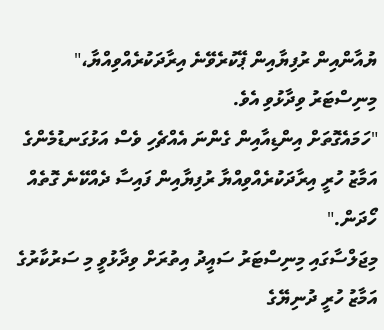ޔުއާންއިން ރުފިޔާއިން ޕޭކުރެވޭނެ އިރާދަކުރެއްވިއްޔާ،" މިނިސްޓަރު ވިދާޅުވި އެވެ.
"ހަމައެގޮތަށް އިންޑިއާއިން ގެންނަ އެއްޗެހި ވެސް އަޅުގަނޑުމެންގެ އަމާޒު ހުރީ އިރާދަކުރެއްވިއްޔާ ރުފިޔާއިން ފައިސާ ދެއްކޭނެ ގޮތެއް ހޯދަން."
މިޖަލްސާގައި މިނިސްޓަރު ސައީދު އިތުރަށް ވިދާޅުވީ މި ސަރުކާރުގެ އަމާޒު ހުރީ ދުނިޔޭގެ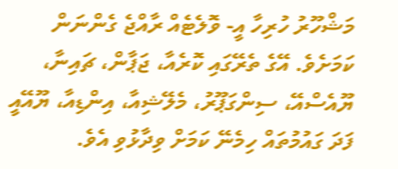މަޝްހޫރު ހުރިހާ އީ- ވޮލެޓެއް ރާއްޖެ ގެންނަން ކަމަށެވެ. އޭގެ ތެރޭގައި ކޮރެއާ، ޖަޕާން، ޗައިނާ، ޔޫއެސްއޭ، ސިންގަޕޫރު، މެލޭޝިއާ، އިންޑިއާ، ޔޫއޭއީ ފަދަ ގައުމުތައް ހިމެނޭ ކަމަށް ވިދާޅުވި އެވެ.